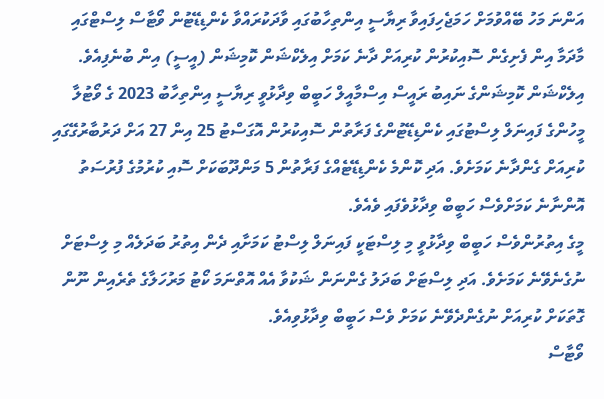އަންނަ މަހު ބޭއްވުމަށް ހަމަޖެހިފައިވާ ރިޔާސީ އިންތިހާބުގައި ވާދަކުރައްވާ ކެންޑިޑޭޓުން ވޯޓާސް ލިސްޓްގައި މާދަމާ އިން ފެށިގެން ސޮއިކުރުން ކުރިއަށް ދާނެ ކަމަށް އިލެކްޝަން ކޮމިޝަން (އީސީ) އިން ބުނެފިއެވެ.
އިލެކްޝަން ކޮމިޝަންގެ ނައިބު ރައީސް އިސްމާއީލް ހަބީބް ވިދާޅުވީ ރިޔާސީ އިންތިހާބު 2023 ގެ ވޯޓުލާ މީހުންގެ ފައިނަލް ލިސްޓުގައި ކެންޑިޑޭޓުންގެ ފަރާތުން ސޮއިކުރުން އޮގަސްޓު 25 އިން 27 އަށް ދަރުބާރުގޭގައި ކުރިއަށް ގެންދާނެ ކަމަށެވެ. އަދި ކޮންމެ ކެންޑިޑޭޓެއްގެ ފަރާތުން 5 މަންދޫބަކަށް ސޮއި ކުރުމުގެ ފުރުސަތު އޮންނާނެ ކަމަށްވެސް ހަބީބް ވިދާޅުވެފައި ވެއެވެ.
މީގެ އިތުރުންވެސް ހަބީބް ވިދާޅުވީ މި ލިސްޓަކީ ފައިނަލް ލިސްޓު ކަމަށާއި ދެން އިތުރު ބަދަލެއް މި ލިސްޓަށް ނުގެނެވޭނެ ކަމަށެވެ. އަދި ލިސްޓަށް ބަދަލު ގެންނަން ޝަކުވާ އެއް އޮތްނަމަ ކޯޓު މަރުހަލާގެ ތެރެއިން ނޫން ގޮތަކަށް ކުރިއަށް ނުގެންދެވޭނެ ކަމަށް ވެސް ހަބީބް ވިދާޅުވިއެވެ.
ވޯޓާސް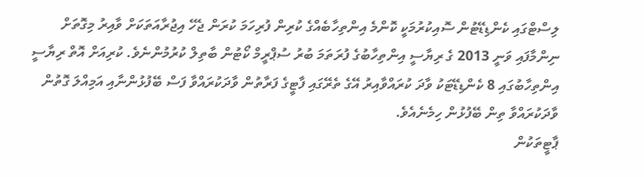ލިސްޓްގައި ކެންޑިޑޭޓުން ސޮއިކުރުމަކީ ކޮންމެ އިންތިހާބެއްގެ ކުރިން ފުރިހަމަ ކުރަން ޖެހޭ އިޖުރާއަތަކަށް ވާއިރު މިގޮތަށް ނިންމާފައި ވަނީ 2013 ގެ ރިޔާސީ އިންތިހާބުގެ ފުރަތަމަ ބުރު ސުޕްރީމް ކޯޓުން ބާތިލް ކުރުމުންނެވެ. ކުރިއަށް އޮތް ރިޔާސީ އިންތިހާބުގައި 8 ކެންޑިޑޭޓަކު ވާދަ ކުރައްވާއިރު އޭގެ ތެރޭގައި ފާޓީގެ ފަރާތުން ވާދަކުރައްވާ ފަސް ބޭފުޅުންނާއި އަމިއްލަ ގޮތުން ވާދަކުރައްވާ ތިން ބޭފުޅުން ހިމެނެއެވެ.
ޕާޓީތަކުން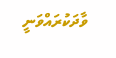ވާދަކުރައްވަނީ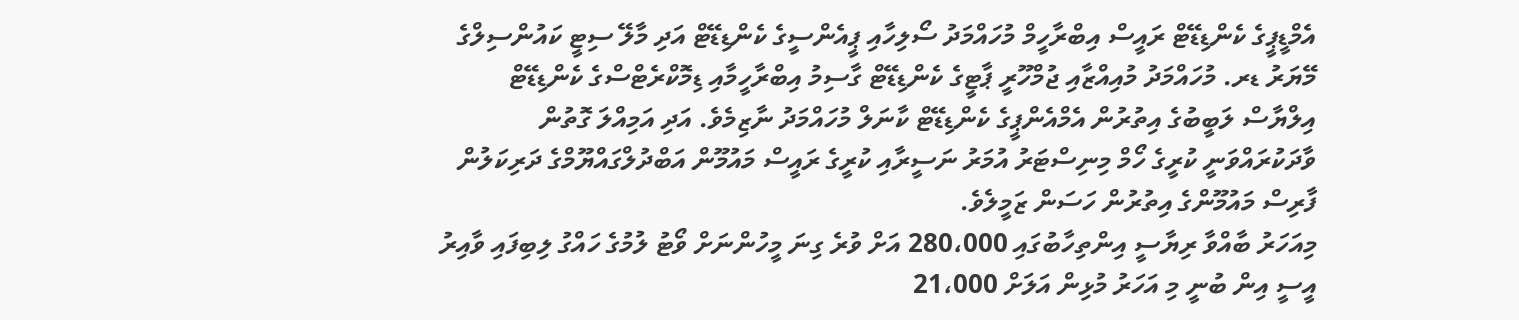އެމްޑީޕީގެ ކެންޑިޑޭޓް ރައީސް އިބްރާހީމް މުހައްމަދު ސޯލިހާއި ޕީއެންސީގެ ކެންޑިޑޭޓް އަދި މާލޭ ސިޓީ ކައުންސިލްގެ މޭޔަރު ޑރ. މުހައްމަދު މުއިއްޒާއި ޖުމްހޫރީ ޕާޓީގެ ކެންޑިޑޭޓް ގާސިމު އިބްރާހީމާއި ޑިމޮކްރެޓްސްގެ ކެންޑިޑޭޓް އިލްޔާސް ލަބީބުގެ އިތުރުން އެމްއެންޕީގެ ކެންޑިޑޭޓް ކާނަލް މުހައްމަދު ނާޒިމެވެ. އަދި އަމިއްލަ ގޮތުން ވާދަކުރައްވަނީ ކުރީގެ ހޯމް މިނިސްޓަރު އުމަރު ނަސީރާއި ކުރީގެ ރައީސް މައުމޫން އަބްދުލްގައްޔޫމްގެ ދަރިކަލުން ފާރިސް މައުމޫންގެ އިތުރުން ހަސަން ޒަމީލެވެ.
މިއަހަރު ބާއްވާ ރިޔާސީ އިންތިހާބުގައި 280،000 އަށް ވުރެ ގިނަ މީހުންނަށް ވޯޓު ލުމުގެ ހައްގު ލިބިފައި ވާއިރު އީސީ އިން ބުނީ މި އަހަރު މުޅިން އަލަށް 21،000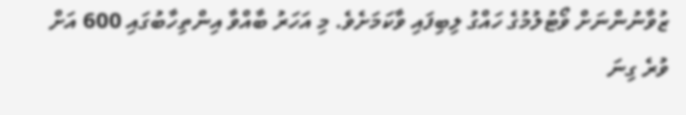ޒުވާނުންނަށް ވޯޓުލުމުގެ ހައްގު ލިބިފައި ވާކަމަށެވެ. މި އަހަރު ބާއްވާ އިންތިހާބުގައި 600 އަށް ވުރެ ގިނަ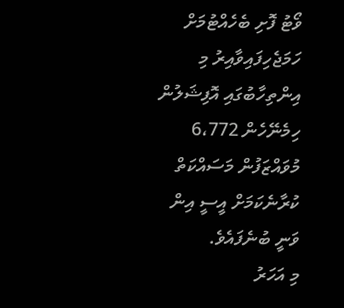ވޯޓު ފޮށި ބެހެއްޓުމަށް ހަމަޖެހިފައިވާއިރު މި އިންތިހާބުގައި އޮފިޝަލުން ހިމެނޭހެން 6،772 މުވައްޒަފުން މަސައްކަތް ކުރާނެކަމަށް އީސީ އިން ވަނީ ބުނެފައެވެ.
މި އަހަރު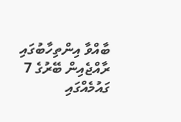ބާއްވާ އިންތިހާބުގައި ރާއްޖެއިން ބޭރުގެ 7 ގައުމެއްގައި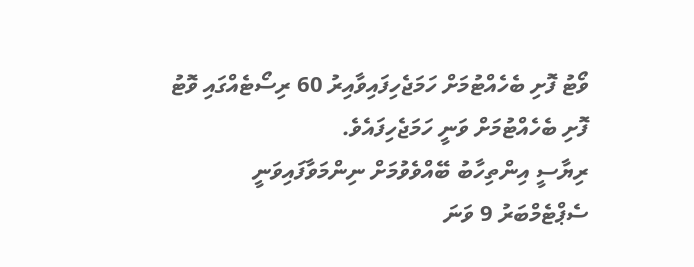ވޯޓު ފޮށި ބެހެއްޓުމަށް ހަމަޖެހިފައިވާއިރު 60 ރިސޯޓެއްގައި ވޮޓު ފޮށި ބެހެއްޓުމަށް ވަނީ ހަމަޖެހިފައެވެ.
ރިޔާސީ އިންތިހާބު ބޭއްވެވުމަށް ނިންމަވާފައިވަނީ ސެޕްޓެމްބަރު 9 ވަނަ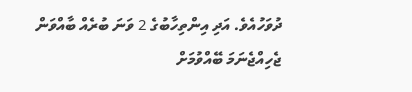ދުވަހުއެވެ. އަދި އިންތިހާބުގެ 2 ވަނަ ބުރެއް ބާއްވަން ޖެހިއްޖެނަމަ ބޭއްވުމަށް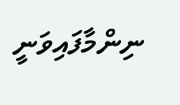ނިންމާފައިވަނީ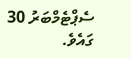ސެޕްޓެމްބަރު 30 ގައެވެ.